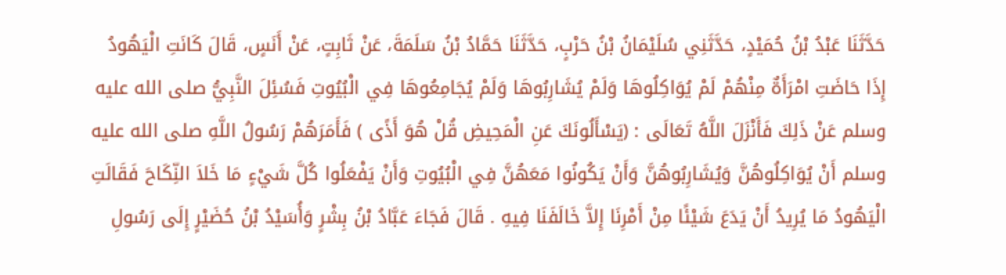حَدَّثَنَا عَبْدُ بْنُ حُمَيْدٍ، حَدَّثَنِي سُلَيْمَانُ بْنُ حَرْبٍ، حَدَّثَنَا حَمَّادُ بْنُ سَلَمَةَ، عَنْ ثَابِتٍ، عَنْ أَنَسٍ، قَالَ كَانَتِ الْيَهُودُ إِذَا حَاضَتِ امْرَأَةٌ مِنْهُمْ لَمْ يُوَاكِلُوهَا وَلَمْ يُشَارِبُوهَا وَلَمْ يُجَامِعُوهَا فِي الْبُيُوتِ فَسُئِلَ النَّبِيُّ صلى الله عليه وسلم عَنْ ذَلِكَ فَأَنْزَلَ اللَّهُ تَعَالَى : (يَسْأَلُونَكَ عَنِ الْمَحِيضِ قُلْ هُوَ أَذًى ) فَأَمَرَهُمْ رَسُولُ اللَّهِ صلى الله عليه وسلم أَنْ يُوَاكِلُوهُنَّ وَيُشَارِبُوهُنَّ وَأَنْ يَكُونُوا مَعَهُنَّ فِي الْبُيُوتِ وَأَنْ يَفْعَلُوا كُلَّ شَيْءٍ مَا خَلاَ النِّكَاحَ فَقَالَتِ الْيَهُودُ مَا يُرِيدُ أَنْ يَدَعَ شَيْئًا مِنْ أَمْرِنَا إِلاَّ خَالَفَنَا فِيهِ . قَالَ فَجَاءَ عَبَّادُ بْنُ بِشْرٍ وَأُسَيْدُ بْنُ حُضَيْرٍ إِلَى رَسُولِ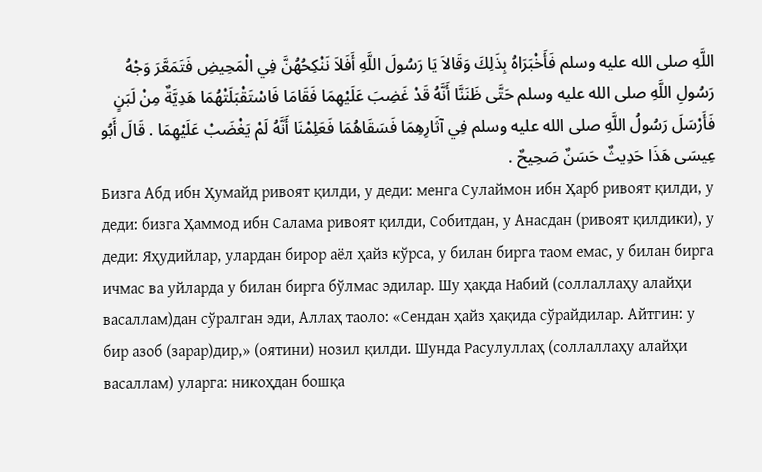اللَّهِ صلى الله عليه وسلم فَأَخْبَرَاهُ بِذَلِكَ وَقَالاَ يَا رَسُولَ اللَّهِ أَفَلاَ نَنْكِحُهُنَّ فِي الْمَحِيضِ فَتَمَعَّرَ وَجْهُ رَسُولِ اللَّهِ صلى الله عليه وسلم حَتَّى ظَنَنَّا أَنَّهُ قَدْ غَضِبَ عَلَيْهِمَا فَقَامَا فَاسْتَقْبَلَتْهُمَا هَدِيَّةٌ مِنْ لَبَنٍ فَأَرْسَلَ رَسُولُ اللَّهِ صلى الله عليه وسلم فِي آثَارِهِمَا فَسَقَاهُمَا فَعَلِمْنَا أَنَّهُ لَمْ يَغْضَبْ عَلَيْهِمَا . قَالَ أَبُو عِيسَى هَذَا حَدِيثٌ حَسَنٌ صَحِيحٌ .
Бизга Абд ибн Ҳумайд ривоят қилди, у деди: менга Сулаймон ибн Ҳарб ривоят қилди, у деди: бизга Ҳаммод ибн Салама ривоят қилди, Собитдан, у Анасдан (ривоят қилдики), у деди: Яҳудийлар, улардан бирор аёл ҳайз кўрса, у билан бирга таом емас, у билан бирга ичмас ва уйларда у билан бирга бўлмас эдилар. Шу ҳақда Набий (соллаллаҳу алайҳи васаллам)дан сўралган эди, Аллаҳ таоло: «Сендан ҳайз ҳақида сўрайдилар. Айтгин: у бир азоб (зарар)дир,» (оятини) нозил қилди. Шунда Расулуллаҳ (соллаллаҳу алайҳи васаллам) уларга: никоҳдан бошқа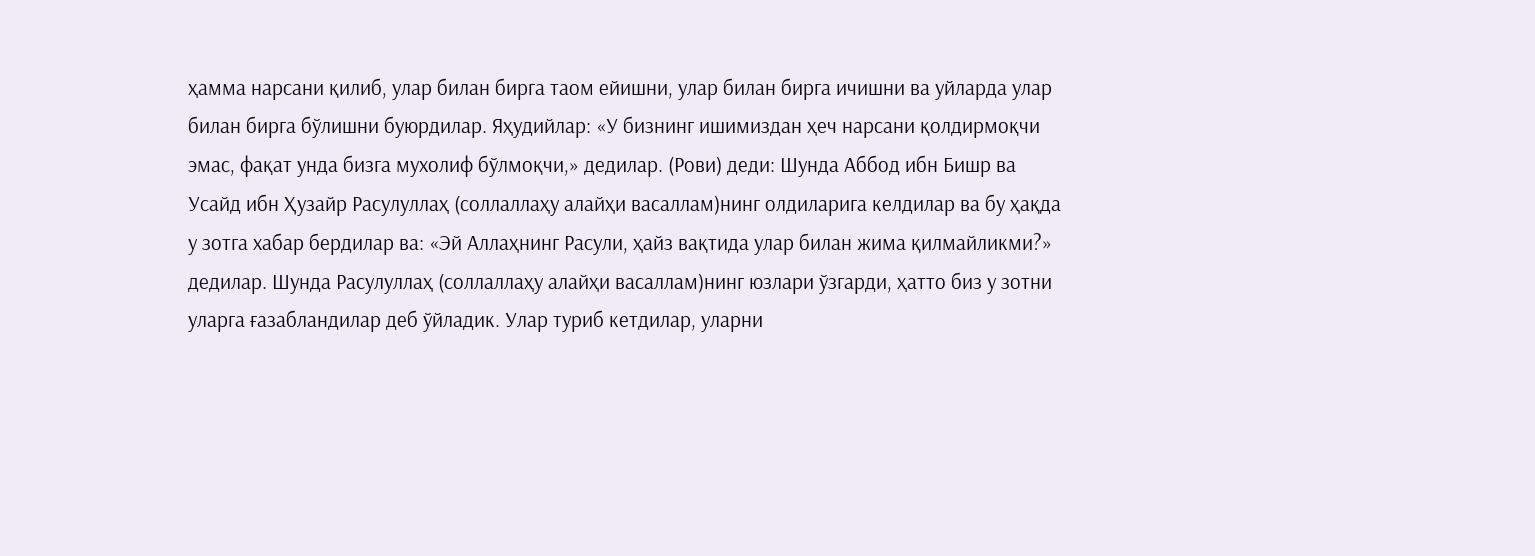ҳамма нарсани қилиб, улар билан бирга таом ейишни, улар билан бирга ичишни ва уйларда улар билан бирга бўлишни буюрдилар. Яҳудийлар: «У бизнинг ишимиздан ҳеч нарсани қолдирмоқчи эмас, фақат унда бизга мухолиф бўлмоқчи,» дедилар. (Рови) деди: Шунда Аббод ибн Бишр ва Усайд ибн Ҳузайр Расулуллаҳ (соллаллаҳу алайҳи васаллам)нинг олдиларига келдилар ва бу ҳақда у зотга хабар бердилар ва: «Эй Аллаҳнинг Расули, ҳайз вақтида улар билан жима қилмайликми?» дедилар. Шунда Расулуллаҳ (соллаллаҳу алайҳи васаллам)нинг юзлари ўзгарди, ҳатто биз у зотни уларга ғазабландилар деб ўйладик. Улар туриб кетдилар, уларни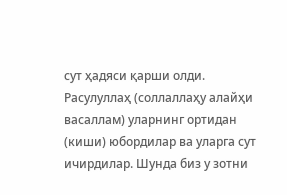сут ҳадяси қарши олди. Расулуллаҳ (соллаллаҳу алайҳи васаллам) уларнинг ортидан (киши) юбордилар ва уларга сут ичирдилар. Шунда биз у зотни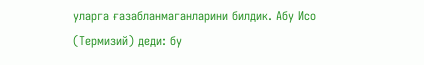уларга ғазабланмаганларини билдик. Абу Исо (Термизий) деди: бу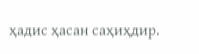ҳадис ҳасан саҳиҳдир.